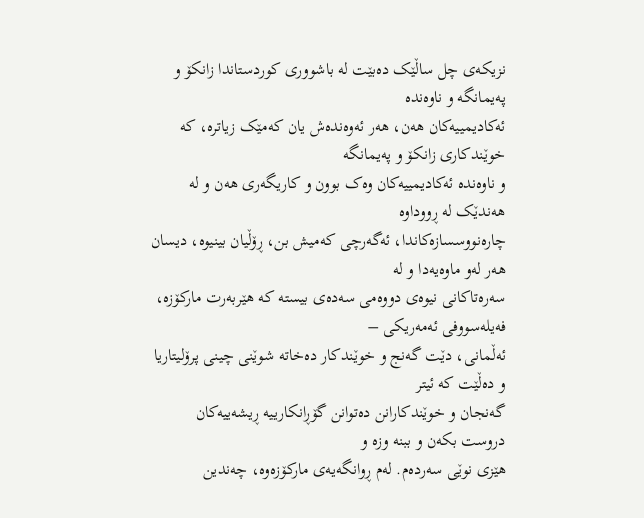نزیکەی چل ساڵێک دەبێت لە باشووری کوردستاندا زانکۆ و پەیمانگە و ناوەندە
ئەکادیمییەکان هەن، هەر ئەوەندەش یان کەمێک زیاترە، کە خوێندکاری زانکۆ و پەیمانگە
و ناوەندە ئەکادیمییەکان وەک بوون و کاریگەری هەن و لە هەندێک لە ڕووداوە
چارەنووسسازەکاندا، ئەگەرچی کەمیش بن، ڕۆڵیان بینیوە، دیسان هەر لەو ماوەیەدا و لە
سەرەتاکانی نیوەی دووەمی سەدەی بیستە کە هێربەرت مارکۆزە، فەیلەسووفی ئەمەریکی –
ئەڵمانی، دێت گەنج و خوێندکار دەخاتە شوێنی چینی پرۆلیتاریا و دەڵێت کە ئیتر
گەنجان و خوێندکارانن دەتوانن گۆڕانکارییە ڕیشەییەکان دروست بکەن و ببنە وزە و
هێزی نوێی سەردەم. لەم ڕوانگەیەی مارکۆزەوە، چەندین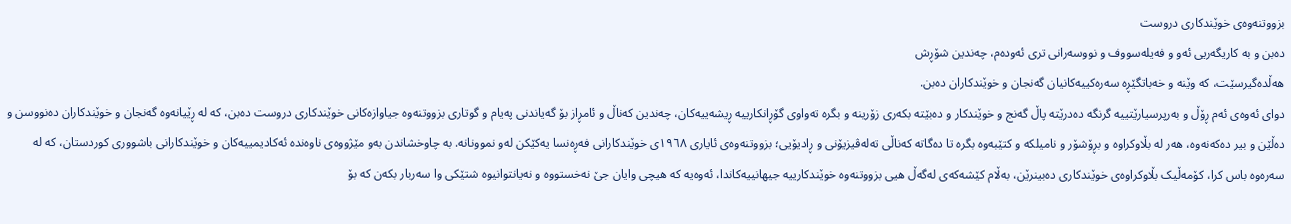بزووتنەوەی خوێندکاری دروست
دەبن و بە کاریگەریی ئەو و فەیلەسووف و نووسەرانی تری ئەودەم، چەندین شۆڕش
هەڵدەگیرسێت، کە وێنە و خەباتگێڕە سەرەکییەکانیان گەنجان و خوێندکاران دەبن.
دوای ئەوەی ئەم ڕۆڵ و بەرپرسیارێتییە گرنگە دەدرێتە پاڵ گەنج و خوێندکار و دەبێتە بکەری زۆرینە و بگرە تەواوی گۆڕانکارییە ڕیشەییەکان، چەندین کەناڵ و ئامڕاز بۆ گەیاندنی پەیام و گوتاری بزووتنەوە جیاوازەکانی خوێندکاری دروست دەبن، کە لە ڕێیانەوە گەنجان و خوێندکاران دەنووسن و دەڵێن و بیر دەکەنەوە، هەر لە بڵاوکراوە و بڕۆشۆر و نامیلکە و کتێبەوە بگرە تا دەگاتە کەناڵی تەلەڤیزیۆنی و ڕادیۆیی؛ بزووتنەوەی ئایاری ١٩٦٨ی خوێندکارانی فەڕەنسا یەکێکن لەو نموونانە. بە چاوخشاندن بەو مێژووەی ناوەندە ئەکادیمییەکان و خوێندکارانی باشووری کوردستان، کە لە سەرەوە باس کرا، کۆمەڵیک بڵاوکراوەی خوێندکاری دەبینرێن، بەڵام کێشەکەی لەگەڵ هیی بزووتنەوە خوێندکارییە جیهانییەکاندا، ئەوەیە کە هیچی وایان جێ نەخستووە و نەیانتوانیوە شتێکی وا سەربار بکەن کە بۆ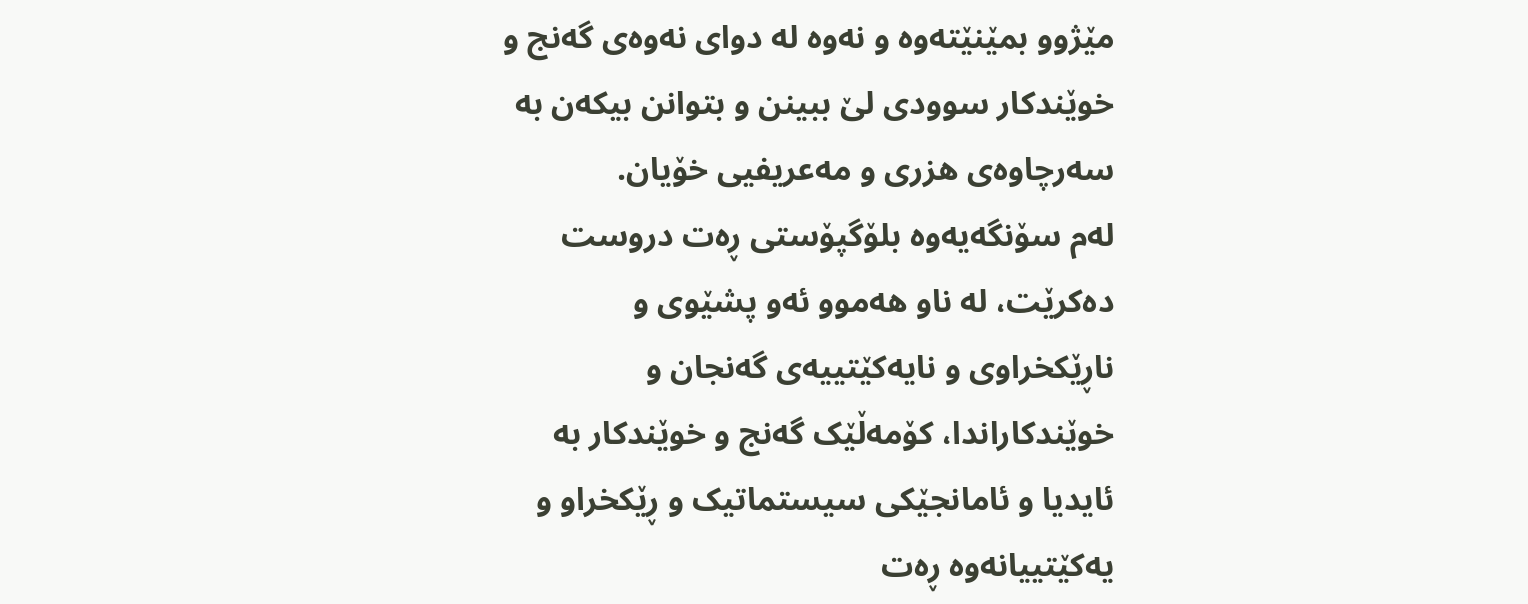مێژوو بمێنێتەوە و نەوە لە دوای نەوەی گەنج و خوێندکار سوودی لێ ببینن و بتوانن بیکەن بە سەرچاوەی هزری و مەعریفیی خۆیان.
لەم سۆنگەیەوە بلۆگپۆستی ڕەت دروست دەکرێت، لە ناو هەموو ئەو پشێوی و ناڕێکخراوی و نایەکێتییەی گەنجان و خوێندکاراندا، کۆمەڵێک گەنج و خوێندکار بە ئایدیا و ئامانجێکی سیستماتیک و ڕێکخراو و یەکێتییانەوە ڕەت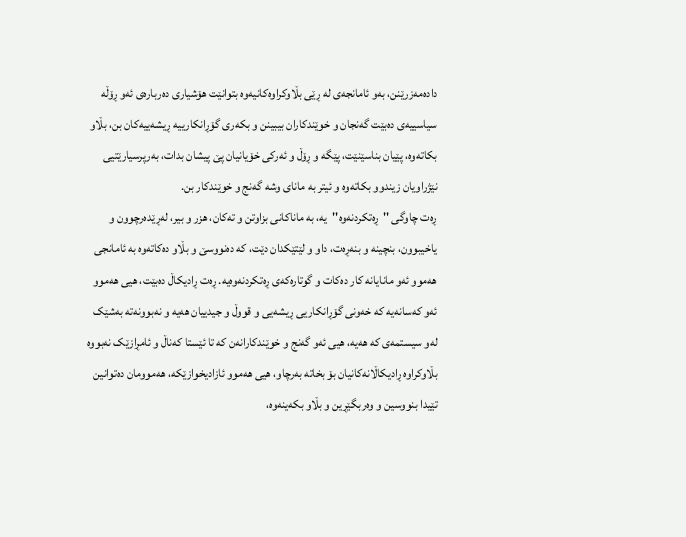دادەمەزرێنن، بەو ئامانجەی لە ڕێی بڵاوکراوەکانیەوە بتوانێت هۆشیاری دەربارەی ئەو ڕۆڵە سیاسییەی دەبێت گەنجان و خوێندکاران بیبینن و بکەری گۆڕانکارییە ڕیشەییەکان بن، بڵاو بکاتەوە، پێیان بناسێنێت، پێگە و ڕۆڵ و ئەرکی خۆیانیان پێ پیشان بدات، بەرپرسیارێتیی نێژراویان زیندوو بکاتەوە و ئیتر بە مانای وشە گەنج و خوێندکار بن.
ڕەت چاوگی ''ڕەتکردنەوە''یە، بە ماناکانی بزاوتن و تەکان، هزر و بیر، لەڕێدەرچوون و یاخیبوون، بنچینە و بنەڕەت، داو و لێتێکدان دێت، کە دەنووسێ و بڵاو دەکاتەوە بە ئامانجی هەموو ئەو مانایانە کار دەکات و گوتارەکەی ڕەتکردنەوەیە. ڕەت ڕادیکاڵ دەبێت، هیی هەموو ئەو کەسانەیە کە خەونی گۆڕانکاریی ڕیشەیی و قووڵ و جیدییان هەیە و نەبوونەتە بەشێک لەو سیستمەی کە هەیە، هیی ئەو گەنج و خوێندکارانەن کە تا ئێستا کەناڵ و ئامڕازێک نەبووە بڵاوکراوە ڕادیکاڵانەکانیان بۆ بخاتە بەرچاو، هیی هەموو ئازادیخوازێکە، هەموومان دەتوانین تێیدا بنووسین و وەربگێڕین و بڵاو بکەینەوە،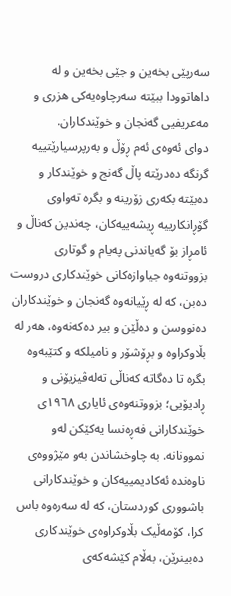سەرپێی بخەین و جێی بخەین و لە داهاتوودا ببێتە سەرچاوەیەکی هزری و مەعریفیی گەنجان و خوێندکاران.
دوای ئەوەی ئەم ڕۆڵ و بەرپرسیارێتییە گرنگە دەدرێتە پاڵ گەنج و خوێندکار و دەبێتە بکەری زۆرینە و بگرە تەواوی گۆڕانکارییە ڕیشەییەکان، چەندین کەناڵ و ئامڕاز بۆ گەیاندنی پەیام و گوتاری بزووتنەوە جیاوازەکانی خوێندکاری دروست دەبن، کە لە ڕێیانەوە گەنجان و خوێندکاران دەنووسن و دەڵێن و بیر دەکەنەوە، هەر لە بڵاوکراوە و بڕۆشۆر و نامیلکە و کتێبەوە بگرە تا دەگاتە کەناڵی تەلەڤیزیۆنی و ڕادیۆیی؛ بزووتنەوەی ئایاری ١٩٦٨ی خوێندکارانی فەڕەنسا یەکێکن لەو نموونانە. بە چاوخشاندن بەو مێژووەی ناوەندە ئەکادیمییەکان و خوێندکارانی باشووری کوردستان، کە لە سەرەوە باس کرا، کۆمەڵیک بڵاوکراوەی خوێندکاری دەبینرێن، بەڵام کێشەکەی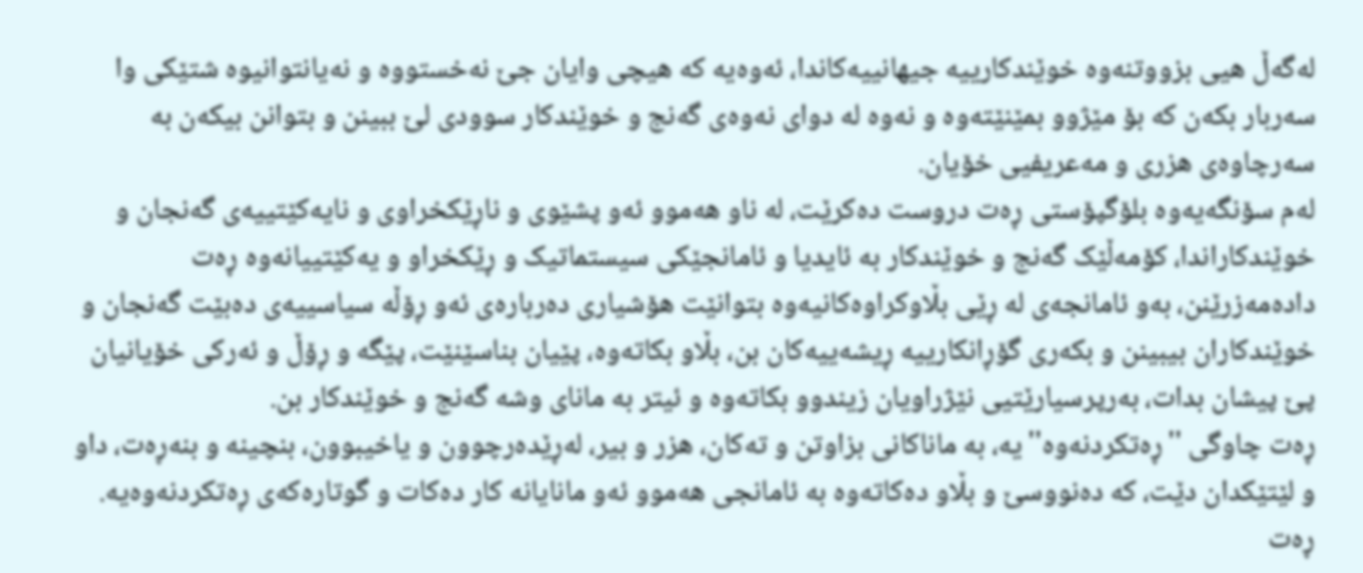لەگەڵ هیی بزووتنەوە خوێندکارییە جیهانییەکاندا، ئەوەیە کە هیچی وایان جێ نەخستووە و نەیانتوانیوە شتێکی وا سەربار بکەن کە بۆ مێژوو بمێنێتەوە و نەوە لە دوای نەوەی گەنج و خوێندکار سوودی لێ ببینن و بتوانن بیکەن بە سەرچاوەی هزری و مەعریفیی خۆیان.
لەم سۆنگەیەوە بلۆگپۆستی ڕەت دروست دەکرێت، لە ناو هەموو ئەو پشێوی و ناڕێکخراوی و نایەکێتییەی گەنجان و خوێندکاراندا، کۆمەڵێک گەنج و خوێندکار بە ئایدیا و ئامانجێکی سیستماتیک و ڕێکخراو و یەکێتییانەوە ڕەت دادەمەزرێنن، بەو ئامانجەی لە ڕێی بڵاوکراوەکانیەوە بتوانێت هۆشیاری دەربارەی ئەو ڕۆڵە سیاسییەی دەبێت گەنجان و خوێندکاران بیبینن و بکەری گۆڕانکارییە ڕیشەییەکان بن، بڵاو بکاتەوە، پێیان بناسێنێت، پێگە و ڕۆڵ و ئەرکی خۆیانیان پێ پیشان بدات، بەرپرسیارێتیی نێژراویان زیندوو بکاتەوە و ئیتر بە مانای وشە گەنج و خوێندکار بن.
ڕەت چاوگی ''ڕەتکردنەوە''یە، بە ماناکانی بزاوتن و تەکان، هزر و بیر، لەڕێدەرچوون و یاخیبوون، بنچینە و بنەڕەت، داو و لێتێکدان دێت، کە دەنووسێ و بڵاو دەکاتەوە بە ئامانجی هەموو ئەو مانایانە کار دەکات و گوتارەکەی ڕەتکردنەوەیە. ڕەت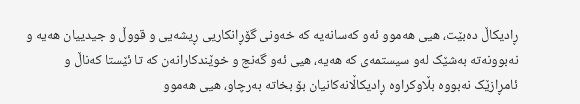ڕادیکاڵ دەبێت، هیی هەموو ئەو کەسانەیە کە خەونی گۆڕانکاریی ڕیشەیی و قووڵ و جیدییان هەیە و نەبوونەتە بەشێک لەو سیستمەی کە هەیە، هیی ئەو گەنج و خوێندکارانەن کە تا ئێستا کەناڵ و ئامڕازێک نەبووە بڵاوکراوە ڕادیکاڵانەکانیان بۆ بخاتە بەرچاو، هیی هەموو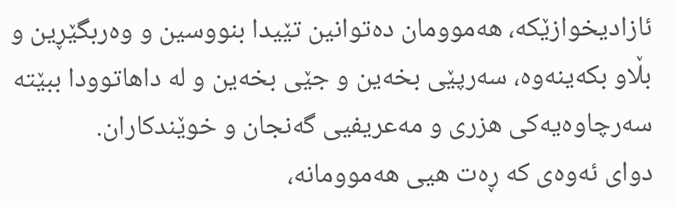ئازادیخوازێکە، هەموومان دەتوانین تێیدا بنووسین و وەربگێڕین و بڵاو بکەینەوە، سەرپێی بخەین و جێی بخەین و لە داهاتوودا ببێتە سەرچاوەیەکی هزری و مەعریفیی گەنجان و خوێندکاران.
دوای ئەوەی کە ڕەت هیی هەموومانە،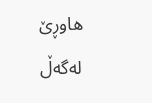هاوڕێ لەگەڵ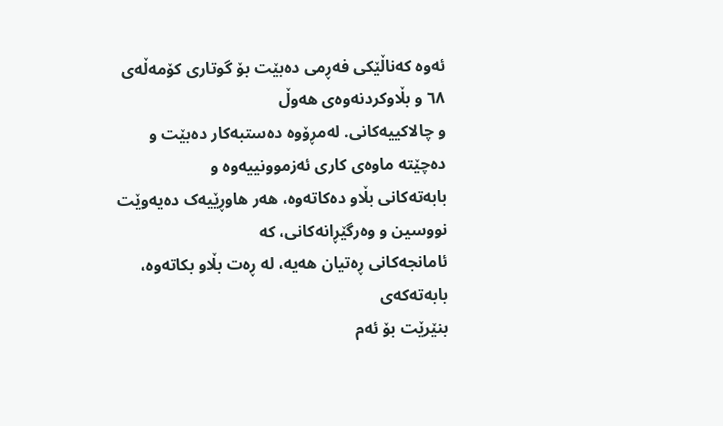ئەوە کەناڵێکی فەڕمی دەبێت بۆ گوتاری کۆمەڵەی ٦٨ و بڵاوکردنەوەی هەوڵ
و چالاکییەکانی. لەمڕۆوە دەستبەکار دەبێت و دەچێتە ماوەی کاری ئەزموونییەوە و
بابەتەکانی بڵاو دەکاتەوە، هەر هاوڕێیەک دەیەوێت نووسین و وەرگێڕانەکانی، کە
ئامانجەکانی ڕەتیان هەیە، لە ڕەت بڵاو بکاتەوە، بابەتەکەی
بنێرێت بۆ ئەم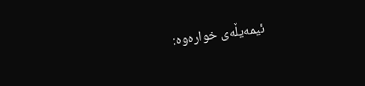ئیمەیڵەی خوارەوە: